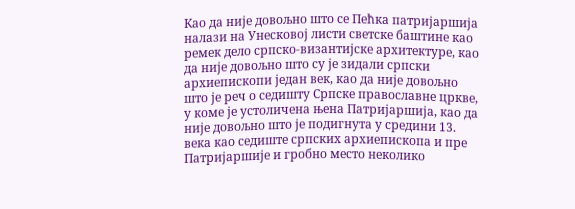Као да није довољно што се Пећка патријаршија налази на Унесковој листи светске баштине као ремек дело српско-византијске архитектуре, као да није довољно што су је зидали српски архиепископи један век, као да није довољно што је реч о седишту Српске православне цркве, у коме је устоличена њена Патријаршија, као да није довољно што је подигнута у средини 13. века као седиште српских архиепископа и пре Патријаршије и гробно место неколико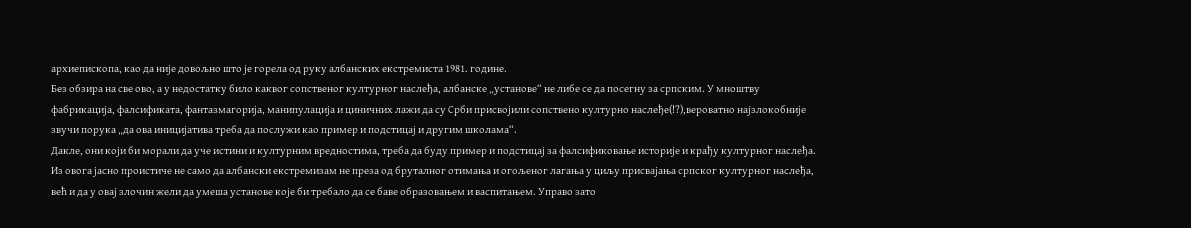архиепископа, као да није довољно што је горела од руку албанских екстремиста 1981. године.
Без обзира на све ово, а у недостатку било каквог сопственог културног наслеђа, албанске „установе“ не либе се да посегну за српским. У мноштву фабрикација, фалсификата, фантазмагорија, манипулација и циничних лажи да су Срби присвојили сопствено културно наслеђе(!?),вероватно најзлокобније звучи порука „да ова иницијатива треба да послужи као пример и подстицај и другим школама“.
Дакле, они који би морали да уче истини и културним вредностима, треба да буду пример и подстицај за фалсификовање историје и крађу културног наслеђа.
Из овога јасно проистиче не само да албански екстремизам не преза од бруталног отимања и огољеног лагања у циљу присвајања српског културног наслеђа, већ и да у овај злочин жели да умеша установе које би требало да се баве образовањем и васпитањем. Управо зато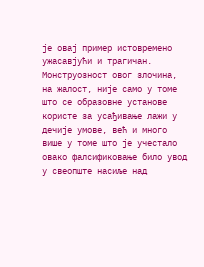је овај пример истовремено ужасавјући и трагичан.
Монструозност овог злочина, на жалост, није само у томе што се образовне установе користе за усађивање лажи у дечије умове, већ и много више у томе што је учестало овако фалсификовање било увод у свеопште насиље над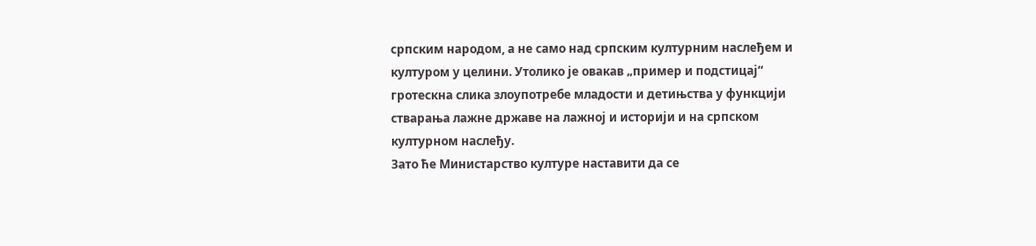српским народом, а не само над српским културним наслеђем и културом у целини. Утолико је овакав „пример и подстицај“ гротескна слика злоупотребе младости и детињства у функцији стварања лажне државе на лажној и историји и на српском културном наслеђу.
Зато ће Министарство културе наставити да се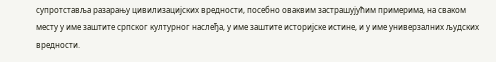супротставља разарању цивилизацијских вредности, посебно оваквим застрашујућим примерима, на сваком месту у име заштите српског културног наслеђа, у име заштите историјске истине, и у име универзалних људских вредности.